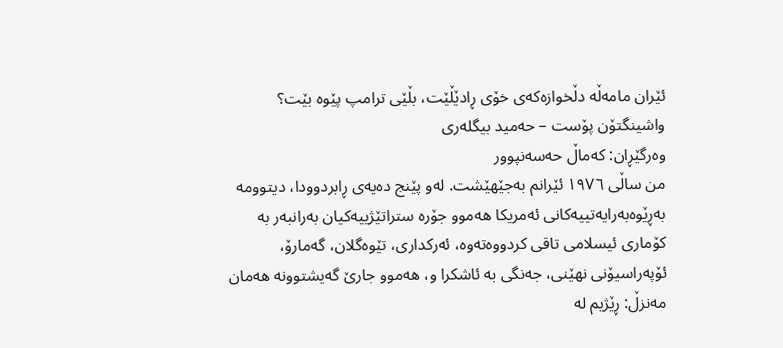ئێران مامەڵە دڵخوازەکەی خۆی ڕادێڵێت، بڵێی ترامپ پێوە بێت؟
واشینگتۆن پۆست – حەمید بیگلەری
وەرگێڕان: کەماڵ حەسەنپوور
من ساڵی ١٩٧٦ ئێرانم بەجێهێشت. لەو پێنج دەیەی ڕابردوودا، دیتوومە بەڕێوەبەرایەتییەکانی ئەمریکا هەموو جۆرە ستراتێژییەکیان بەرانبەر بە کۆماری ئیسلامی تاقی کردووەتەوە، ئەرکداری، تێوەگلان، گەمارۆ، ئۆپەراسیۆنی نهێنی، جەنگی بە ئاشکرا و، هەموو جارێ گەیشتوونە هەمان مەنزڵ: ڕێژیم لە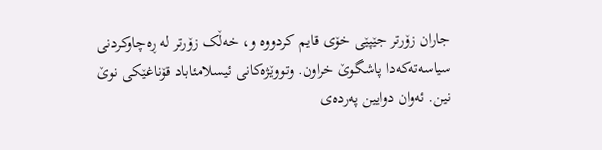جاران زۆرتر جێپێی خۆی قایم کردووە و، خەڵک زۆرتر لە ڕەچاوکردنی سیاسەتەکەدا پاشگوێ خراون. وتووێژەکانی ئیسلامئاباد قۆناغێکی نوێ نین. ئەوان دوایین پەردەی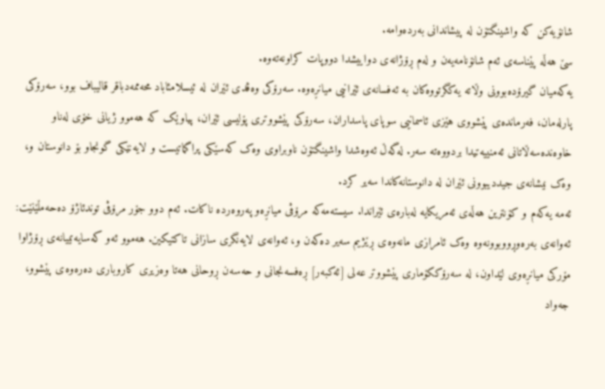شانۆیەکن کە واشینگتۆن لە پیشاندانی بەردەوامە.
سێ هەڵە پێناسەی ئەم شانۆنامەیەن و لەم ڕۆژانەی دواییشدا دووپات کراونەتەوە.
یەکەمیان گیرۆدەبوونی وڵاتە یەکگرتووەکان بە ئەفسانەی ئێرانیی میانڕەوە. سەرۆکی وەڤدی ئێران لە ئیسلامئاباد محەممەدباقر قالیباف بوو، سەرۆکی پارلەمان، فەرماندەی پێشووی هێزی ئاسمانیی سوپای پاسداران، سەرۆکی پێشووتری پۆلیسی ئێران، پیاوێک کە هەموو ژیانی خۆی لەناو خاوەندەسەڵاتانی ئەمنییەتیدا بردووەتە سەر. لەگەڵ ئەوەشدا واشینگتۆن ناوبراوی وەک کەسێکی پراگماتیست و لایەنێکی گونجاو بۆ دانوستان و، وەک نیشانەی جیددیبوونی ئێران لە دانوستانەکاندا سەیر کرد.
ئەمە یەکەم و کۆنترین هەڵەی ئەمریکایە لەبارەی ئێراندا. سیستەمەکە مرۆڤی میانڕەو پەروەردە ناکات. ئەم دوو جۆر مرۆڤی توندئاژۆ دەحەمڵێنێت: ئەوانەی بەرەوڕووبوونەوە وەک ئامرازی مانەوەی ڕێژیم سەیر دەکەن و، ئەوانەی لایەنگری سازانی تاکتیکین. هەموو ئەو کەسایەتییانەی ڕۆژاوا مۆرکی میانڕەوی لێداون، لە سەرۆککۆماری پێشووتر عەلی [ئەکبەر] ڕەفسەنجانی و حەسەن ڕوحانی هەتا وەزیری کاروباری دەرەوەی پێشوو، جەواد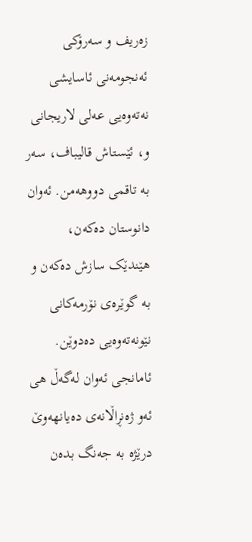زەریف و سەرۆکی ئەنجومەنی ئاسایشی نەتەوەیی عەلی لاریجانی و، ئێستاش قالیباف، سەر بە تاقمی دووهەمن. ئەوان دانوستان دەکەن، هێندێک سازش دەکەن و بە گوێرەی نۆرمەکانی نێونەتەوەیی دەدوێن. ئامانجی ئەوان لەگەڵ هی ئەو ژەنڕاڵانەی دەیانهەوێ درێژە بە جەنگ بدەن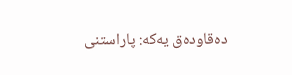دەقاودەق یەکە: پاراستنی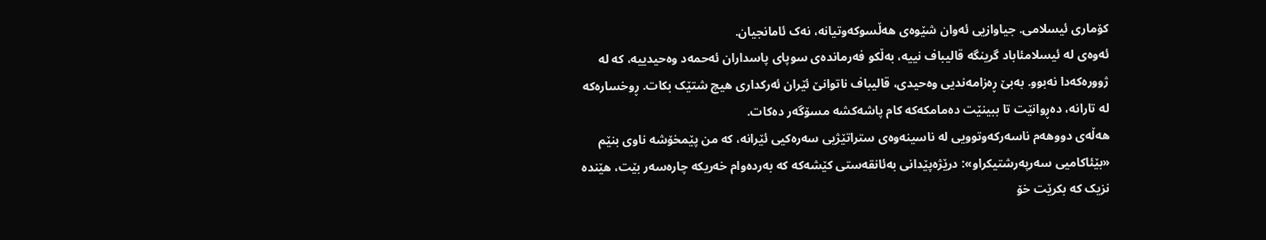کۆماری ئیسلامی. جیاوازیی ئەوان شێوەی هەڵسوکەوتیانە، نەک ئامانجیان.
ئەوەی لە ئیسلامئاباد گرینگە قالیباف نییە، بەڵکو فەرماندەی سوپای پاسداران ئەحمەد وەحیدییە، کە لە ژوورەکەدا نەبوو. بەبێ ڕەزامەندیی وەحیدی، قالیباف ناتوانێ ئێران ئەرکداری هیچ شتێک بکات. ڕوخسارەکە لە تارانە، دەڕوانێت تا ببینێت دەمامکەکە کام پاشەکشە مسۆگەر دەکات.
هەڵەی دووهەم ناسەرکەوتوویی لە ناسینەوەی ستراتێژیی سەرەکیی ئێرانە، کە من پێمخۆشە ناوی بنێم «بێئاکامیی سەرپەرشتیکراو»: درێژەپێدانی بەئانقەستی کێشەکە کە بەردەوام خەریکە چارەسەر بێت، هێندە نزیک کە بکرێت خۆ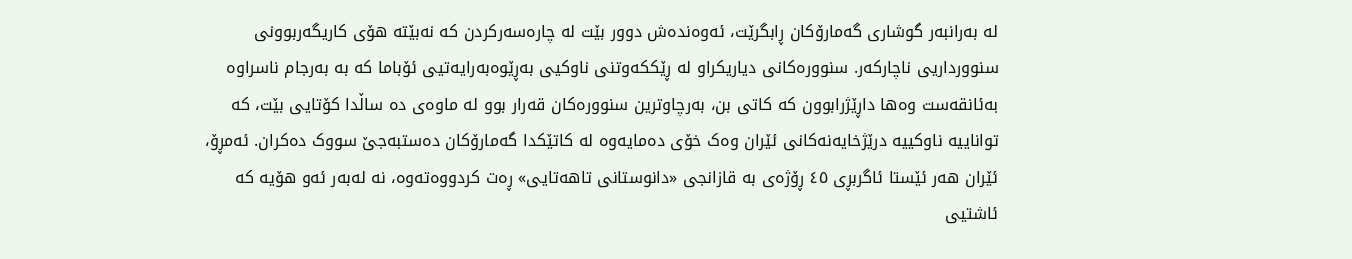لە بەرانبەر گوشاری گەمارۆکان ڕابگرێت، ئەوەندەش دوور بێت لە چارەسەرکردن کە نەبێتە هۆی کاریگەربوونی سنوورداریی ناچارکەر. سنوورەکانی دیاریکراو لە ڕێککەوتنی ناوکیی بەڕێوەبەرایەتیی ئۆباما کە بە بەرجام ناسراوە بەئانقەست وەها داڕێژرابوون کە کاتی بن، بەرچاوترین سنوورەکان قەرار بوو لە ماوەی دە ساڵدا کۆتایی بێت، کە تواناییە ناوکییە درێژخایەنەکانی ئێران وەک خۆی دەمایەوە لە کاتێکدا گەمارۆکان دەستبەجێ سووک دەکران. ئەمڕۆ، ئێران هەر ئێستا ئاگربڕی ٤٥ ڕۆژەی بە قازانجی «دانوستانی تاهەتایی» ڕەت کردووەتەوە، نە لەبەر ئەو هۆیە کە ئاشتیی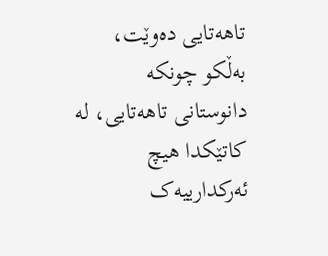تاهەتایی دەوێت، بەڵکو چونکە دانوستانی تاهەتایی، لە کاتێکدا هیچ ئەرکدارییەک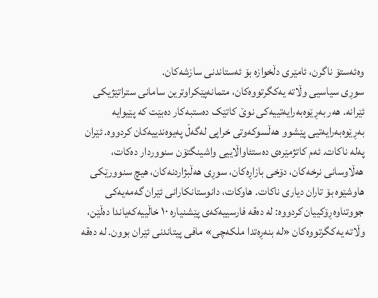وەئەستۆ ناگرن، ئامێری دڵخوازە بۆ ئەستاندنی سازشەکان.
سوڕی سیاسیی وڵاتە یەکگرتووەکان، متمانەپێکراوترین سامانی ستراتێژیکی ئێرانە. هەر بەڕێوەبەرایەتییەکی نوێ کاتێک دەستبەکار دەبێت کە پێیوایە بەڕێوەبەرایەتیی پێشوو هەڵسوکەوتی خراپی لەگەڵ پەیوەندییەکان کردووە. ئێران پەلە ناکات. ئەم کاتژمێرەی دەستئاواڵاییی واشینگتۆن سنووردار دەکات، هەڵاوسانی نرخەکان، دۆخی بازاڕەکان، سوڕی هەڵبژاردنەکان، هیچ سنوورێکی هاوشێوە بۆ تاران دیاری ناکات. هاوکات، دانوستانکارانی ئێران گەمەیەکی جووتناوەڕۆکییان کردووە: لە دەقە فارسییەکەی پێشنیارە ١٠ خاڵییەکەیاندا دەڵێن، وڵاتە یەکگرتووەکان «لە بنەڕەتدا ملکەچی» مافی پیتاندنی ئێران بوون. لە دەقە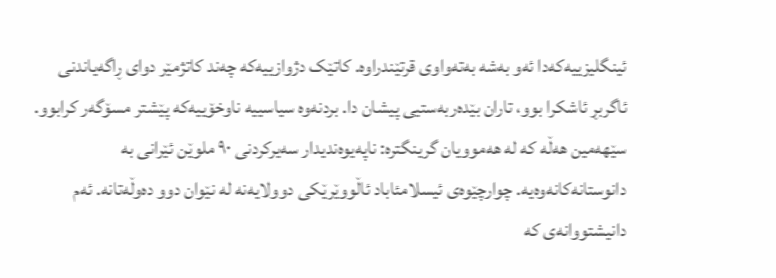ئینگلیزییەکەدا ئەو بەشە بەتەواوی قرتێندراوە. کاتێک دژوازییەکە چەند کاتژمێر دوای ڕاگەیاندنی ئاگربڕ ئاشکرا بوو، تاران بێدەربەستیی پیشان دا. بردنەوە سیاسییە ناوخۆییەکە پێشتر مسۆگەر کرابوو.
سێهەمین هەڵە کە لە هەموویان گرینگترە: ناپەیوەندیدار سەیرکردنی ٩٠ ملوێن ئێرانی بە دانوستانەکانەوەیە. چوارچێوەی ئیسلامئاباد ئاڵووێرێکی دوولایەنە لە نێوان دوو دەوڵەتانە. ئەم دانیشتووانەی کە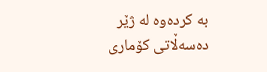بە کردەوە لە ژێر دەسەڵاتی کۆماری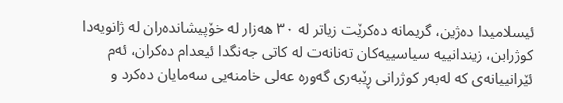ئیسلامیدا دەژین، گریمانە دەکرێت زیاتر لە ٣٠ هەزار لە خۆپیشاندەران لە ژانویەدا کوژرابن، زیندانییە سیاسییەکان تەنانەت لە کاتی جەنگدا ئیعدام دەکران، ئەم ئێرانییانەی کە لەبەر کوژرانی ڕێبەری گەورە عەلی خامنەیی سەمایان دەکرد و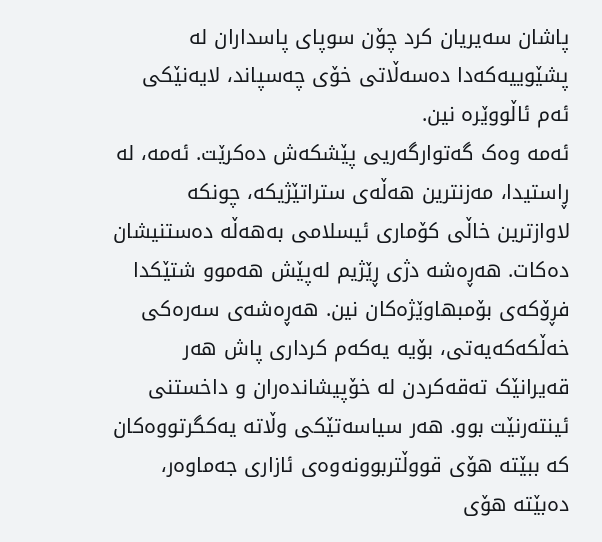پاشان سەیریان کرد چۆن سوپای پاسداران لە پشێوییەکەدا دەسەڵاتی خۆی چەسپاند، لایەنێکی ئەم ئاڵووێرە نین.
ئەمە وەک گەتوارگەریی پێشکەش دەکرێت. ئەمە، لە ڕاستیدا، مەزنترین هەڵەی ستراتێژیکە، چونکە لاوازترین خاڵی کۆماری ئیسلامی بەهەڵە دەستنیشان دەکات. هەڕەشە دژی ڕێژیم لەپێش هەموو شتێکدا فڕۆکەی بۆمبهاوێژەکان نین. هەڕەشەی سەرەکی خەڵکەکەیەتی، بۆیە یەکەم کرداری پاش هەر قەیرانێک تەقەکردن لە خۆپیشاندەران و داخستنی ئینتەرنێت بوو. هەر سیاسەتێکی وڵاتە یەکگرتووەکان کە ببێتە هۆی قووڵتربوونەوەی ئازاری جەماوەر، دەبێتە هۆی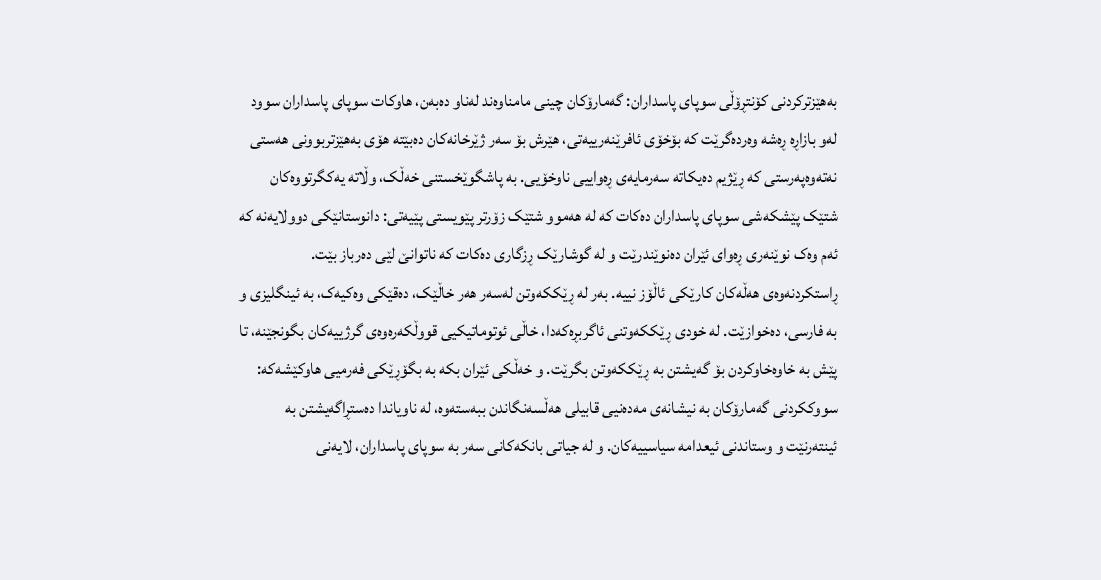بەهێزترکردنی کۆنتڕۆڵی سوپای پاسداران: گەمارۆکان چینی مامناوەند لەناو دەبەن، هاوکات سوپای پاسداران سوود لەو بازاڕە ڕەشە وەردەگرێت کە بۆخۆی ئافرێنەرییەتی، هێرش بۆ سەر ژێرخانەکان دەبێتە هۆی بەهێزتربوونی هەستی نەتەوەپەرستی کە ڕێژیم دەیکاتە سەرمایەی ڕەواییی ناوخۆیی. بە پاشگوێخستنی خەڵک، وڵاتە یەکگرتووەکان شتێک پێشکەشی سوپای پاسداران دەکات کە لە هەموو شتێک زۆرتر پێویستی پێیەتی: دانوستانێکی دوولایەنە کە ئەم وەک نوێنەری ڕەوای ئێران دەنوێندرێت و لە گوشارێک ڕزگاری دەکات کە ناتوانێ لێی دەرباز بێت.
ڕاستکردنەوەی هەڵەکان کارێکی ئاڵۆز نییە. بەر لە ڕێککەوتن لەسەر هەر خاڵێک، دەقێکی وەکیەک، بە ئینگلیزی و بە فارسی، دەخوازێت. لە خودی ڕێککەوتنی ئاگربڕەکەدا، خاڵی ئوتوماتیکیی قووڵکەرەوەی گرژییەکان بگونجێنە، تا پێش بە خاوەخاوکردن بۆ گەیشتن بە ڕێککەوتن بگرێت. و خەڵکی ئێران بکە بە بگۆڕێکی فەرمیی هاوکێشەکە: سووککردنی گەمارۆکان بە نیشانەی مەدەنیی قابیلی هەڵسەنگاندن ببەستەوە، لە ناویاندا دەستڕاگەیشتن بە ئینتەرنێت و وستاندنی ئیعدامە سیاسییەکان. و لە جیاتی بانکەکانی سەر بە سوپای پاسداران، لایەنی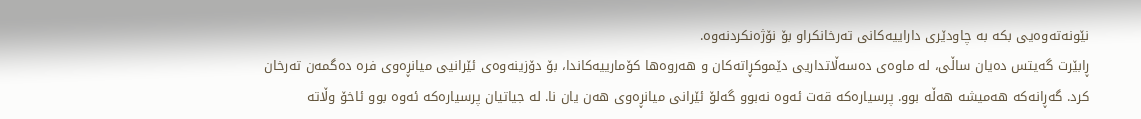نێونەتەوەیی بکە بە چاودێری داراییەکانی تەرخانکراو بۆ نۆژەنکردنەوە.
ڕابێرت گەیتس دەیان ساڵی، لە ماوەی دەسەڵاتداریی دێموکڕاتەکان و هەروەها کۆمارییەکاندا، بۆ دۆزینەوەی ئێرانیی میانڕەوی فرە دەگمەن تەرخان کرد. گەڕانەکە هەمیشە هەڵە بوو. پرسیارەکە قەت ئەوە نەبوو گەلۆ ئێرانی میانڕەوی هەن یان نا. لە جیاتیان پرسیارەکە ئەوە بوو ئاخۆ وڵاتە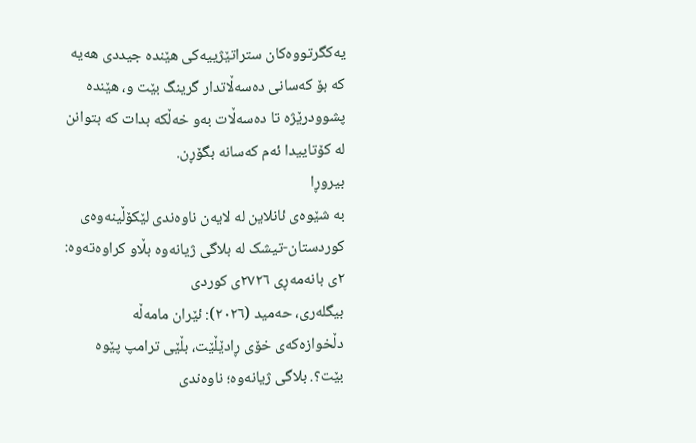یەکگرتووەکان ستراتێژییەکی هێندە جیددی هەیە کە بۆ کەسانی دەسەڵاتدار گرینگ بێت و، هێندە پشوودرێژە تا دەسەڵات بەو خەڵکە بدات کە بتوانن لە کۆتاییدا ئەم کەسانە بگۆڕن.
بیروڕا
بە شێوەی ئانلاین لە لایەن ناوەندی لێکۆڵینەوەی کوردستان-تیشک لە بلاگی ژیانەوە بڵاو کراوەتەوە: ٢ی بانەمەڕی ٢٧٢٦ی کوردی
بیگلەری، حەمید (٢٠٢٦): ئێران مامەڵە دڵخوازەکەی خۆی ڕادێڵێت، بڵێی ترامپ پێوە بێت؟. بلاگی ژیانەوە؛ ناوەندی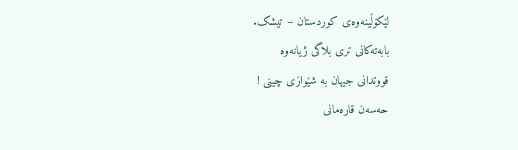لێکۆڵینەوەی کوردستان – تیشک.
بابەتەکانی تری بلاگی ژیانەوە
قووتدانی جیهان بە شێوازی چینی !
حەسەن قارەمانی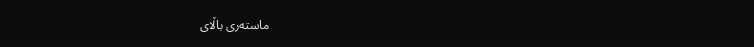ماستەری باڵای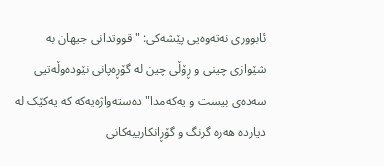ئابووری نەتەوەیی پێشەکی: "قووتدانی جیهان بە شێوازی چینی و ڕۆڵی چین لە گۆڕەپانی نێودەوڵەتیی سەدەی بیست و یەکەمدا" دەستەواژەیەکە کە یەکێک لە دیاردە هەرە گرنگ و گۆڕانکارییەکانی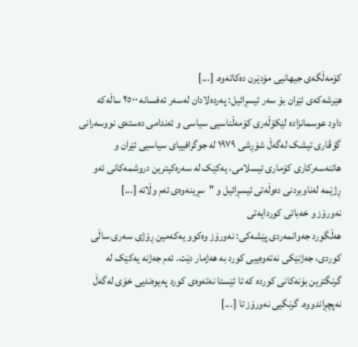کۆمەڵگەی جیهانیی مۆدێرن دەکاتەوە. [...]
هێرشەکەی ئێران بۆ سەر ئیسڕائیل: پەردەلادان لەسەر ئەفسانە ٢٥٠٠ ساڵەکە
داود عوسمانزادە لێکۆڵەری کۆمەڵناسیی سیاسی و ئەندامی دەستەی نووسەرانی گۆڤاری تیشک لەگەڵ شۆڕشی ١٩٧٩ لە جوگرافییای سیاسیی ئێران و هاتنەسەرکاری کۆماری ئیسلامی، یەکێک لە سەرەکیترین دروشمەکانی ئەو ڕژێمە لەناوبردنی دەوڵەتی ئیسڕائیل و "سڕینەوەی ئەم وڵاتە [...]
نەورۆز و خەباتی کوردایەتی
هەڵگورد جەوانمەردی پێشەکی: نەورۆز وەکوو یەکەمین ڕۆژی سەری ساڵی کوردی، جەژنێکی نەتەوەییی کورد بە هەژمار دێت. ئەم جەژنە یەکێک لە گرنگترین بۆنەکانی کوردە کە تا ئێستا نەتەوەی کورد پەیوەندیی خۆی لەگەڵ نەپچڕاندووە. گرنگیی نەورۆز تا [...]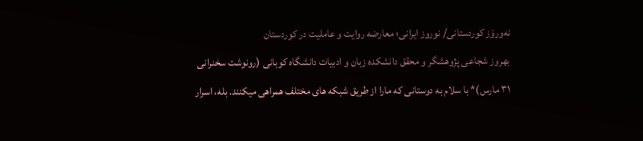نەورۆز کوردستانی/ نوروز ایرانی؛ معارضه روایت و عاملیت در کوردستان
بهروز شجاعی پژوهشگر و محقق دانشکده زبان و ادبیات دانشگاه کوبانی (رونوشت سخنرانی ٣١ مارس)* با سلام به دوستانی که مارا از طریق شبکه های مختلف همراهی میکنند. بله، اسرار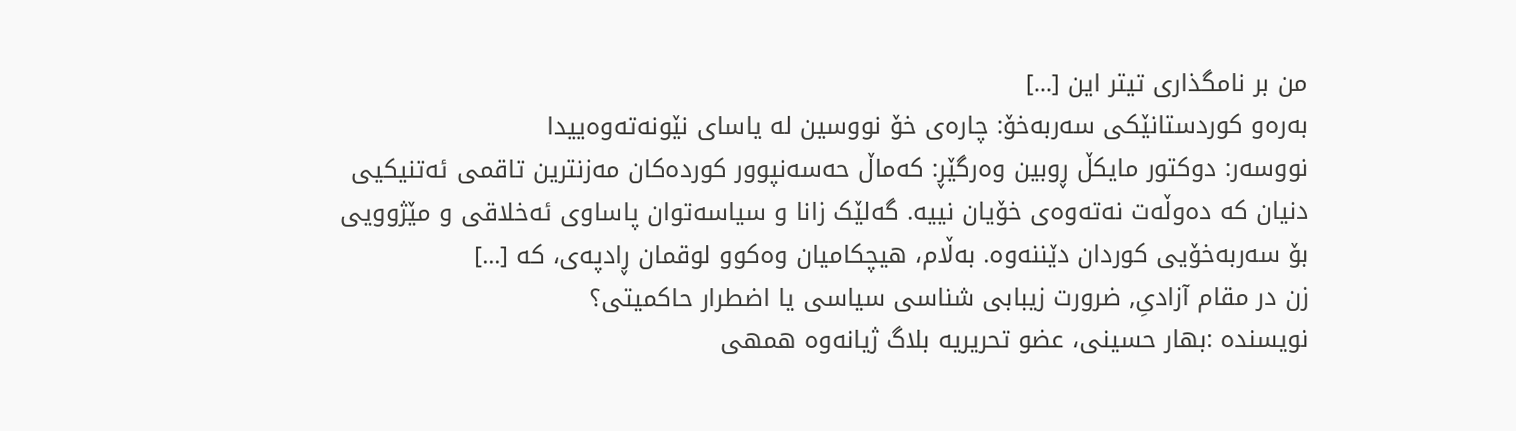من بر نامگذاری تیتر این [...]
بەرەو کوردستانێکی سەربەخۆ: چارەی خۆ نووسین لە یاسای نێونەتەوەییدا
نووسەر: دوکتور مایکڵ ڕوبین وەرگێڕ: کەماڵ حەسەنپوور کوردەکان مەزنترین تاقمی ئەتنیکیی دنیان کە دەوڵەت نەتەوەی خۆیان نییە. گەلێک زانا و سیاسەتوان پاساوی ئەخلاقی و مێژوویی بۆ سەربەخۆیی کوردان دێننەوە. بەڵام، هیچکامیان وەکوو لوقمان ڕادپەی، کە [...]
زن در مقام آزادیِ, ضرورت زیبابی شناسی سیاسی یا اضطرار حاکمیتی؟
نویسنده :بهار حسینی، عضو تحریریه بلاگ ژیانەوە همهی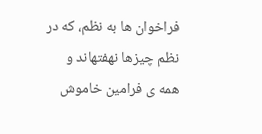فراخوان ها به نظم، که در نظم چیزها نهفتهاند و همه ی فرامین خاموش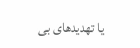یا تهدیدهای بی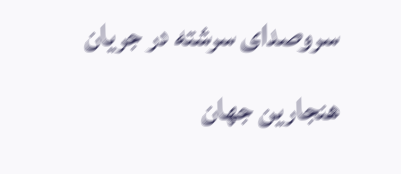سروصدای سرشته در جریان هنجارین جهان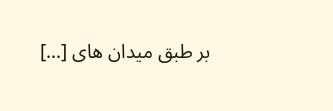بر طبق میدان های [...]